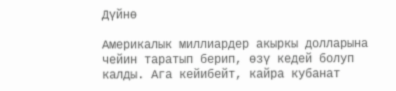Дүйнө

Америкалык миллиардер акыркы долларына чейин таратып берип, өзү кедей болуп калды. Ага кейибейт, кайра кубанат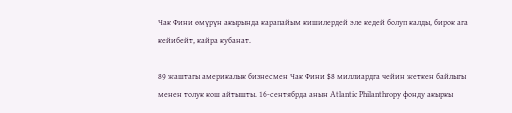Чак Фини өмүрүн акырында карапайым кишилердей эле кедей болуп калды, бирок ага кейибейт, кайра кубанат.

89 жаштагы америкалык бизнесмен Чак Фини $8 миллиардга чейин жеткен байлыгы менен толук кош айтышты. 16-сентябрда анын Atlantic Philanthropy фонду акыркы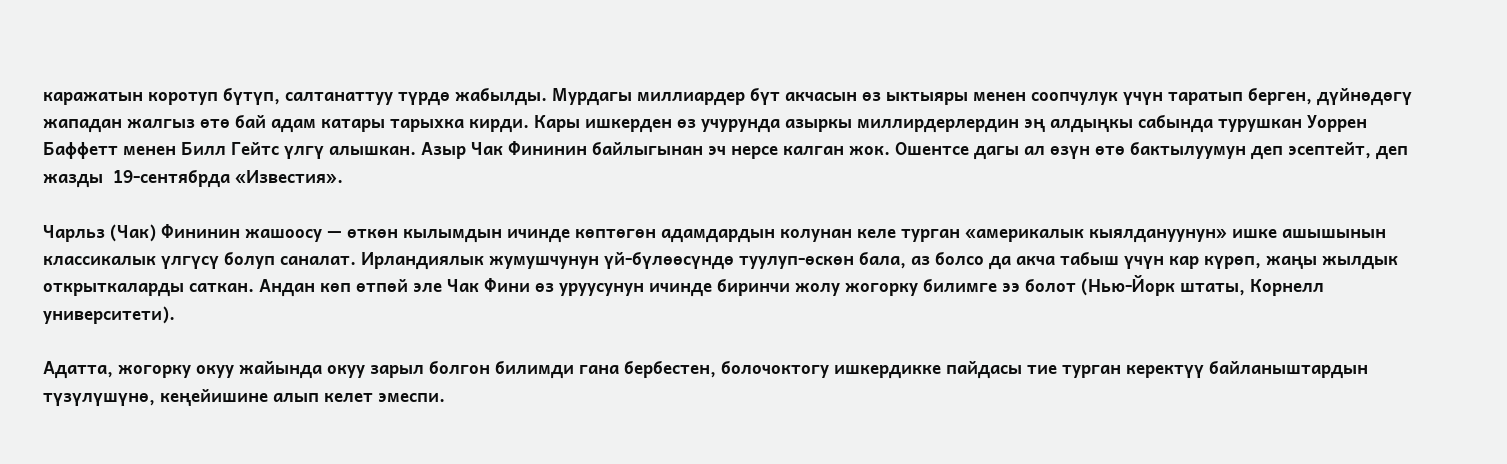каражатын коротуп бүтүп, салтанаттуу түрдө жабылды. Мурдагы миллиардер бүт акчасын өз ыктыяры менен соопчулук үчүн таратып берген, дүйнөдөгү жападан жалгыз өтө бай адам катары тарыхка кирди. Кары ишкерден өз учурунда азыркы миллирдерлердин эң алдыңкы сабында турушкан Уоррен Баффетт менен Билл Гейтс үлгү алышкан. Азыр Чак Фининин байлыгынан эч нерсе калган жок. Ошентсе дагы ал өзүн өтө бактылуумун деп эсептейт, деп жазды  19-сентябрда «Известия».

Чарльз (Чак) Фининин жашоосу — өткөн кылымдын ичинде көптөгөн адамдардын колунан келе турган «америкалык кыялдануунун» ишке ашышынын классикалык үлгүсү болуп саналат. Ирландиялык жумушчунун үй-бүлөөсүндө туулуп-өскөн бала, аз болсо да акча табыш үчүн кар күрөп, жаңы жылдык открыткаларды саткан. Андан көп өтпөй эле Чак Фини өз уруусунун ичинде биринчи жолу жогорку билимге ээ болот (Нью-Йорк штаты, Корнелл университети).

Адатта, жогорку окуу жайында окуу зарыл болгон билимди гана бербестен, болочоктогу ишкердикке пайдасы тие турган керектүү байланыштардын түзүлүшүнө, кеңейишине алып келет эмеспи.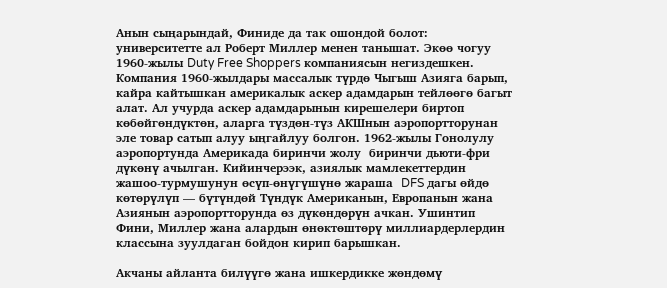Анын сыңарындай, Финиде да так ошондой болот: университетте ал Роберт Миллер менен танышат. Экөө чогуу 1960-жылы Duty Free Shoppers компаниясын негиздешкен. Компания 1960-жылдары массалык түрдө Чыгыш Азияга барып, кайра кайтышкан америкалык аскер адамдарын тейлөөгө багыт алат. Ал учурда аскер адамдарынын кирешелери биртоп көбөйгөндүктөн, аларга түздөн-түз АКШнын аэропортторунан эле товар сатып алуу ыңгайлуу болгон. 1962-жылы Гонолулу аэропортунда Америкада биринчи жолу  биринчи дьюти-фри дүкөнү ачылган. Кийинчерээк, азиялык мамлекеттердин жашоо-турмушунун өсүп-өнүгүшүнө жараша  DFS дагы өйдө көтөрүлүп — бүтүндөй Түндүк Американын, Европанын жана Азиянын аэропортторунда өз дүкөндөрүн ачкан. Ушинтип Фини, Миллер жана алардын өнөктөштөрү миллиардерлердин классына зуулдаган бойдон кирип барышкан.

Акчаны айланта билүүгө жана ишкердикке жөндөмү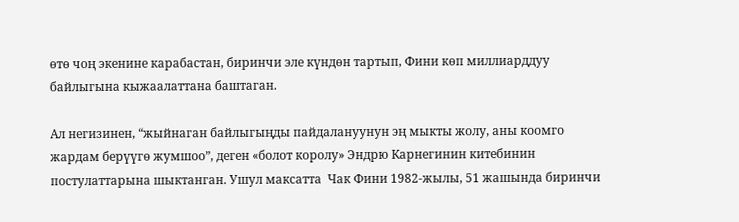өтө чоң экенине карабастан, биринчи эле күндөн тартып, Фини көп миллиарддуу байлыгына кыжаалаттана баштаган.

Ал негизинен, “жыйнаган байлыгыңды пайдалануунун эң мыкты жолу, аны коомго жардам берүүгө жумшоо”, деген «болот королу» Эндрю Карнегинин китебинин постулаттарына шыктанган. Ушул максатта  Чак Фини 1982-жылы, 51 жашында биринчи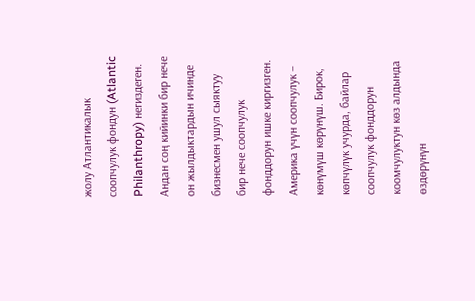жолу Атлантикалык соопчулук фондун (Atlantic Philanthropy) негиздеген. Андан соң кийинки бир нече он жылдыктардын ичинде бизнесмен ушул сыяктуу бир нече соопчулук фонддорун ишке киргизген. Америка үчүн соопчулук – көнүмүш көрүнүш. Бирок, көпчүлүк учурда, байлар соопчулук фонддорун коомчулуктун көз алдында өздөрүнүн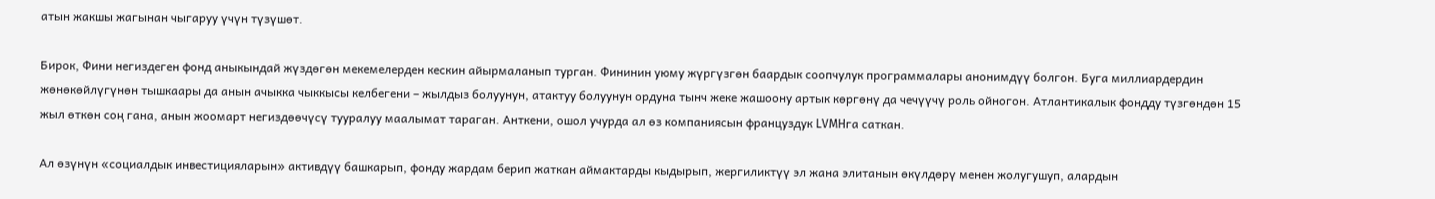атын жакшы жагынан чыгаруу үчүн түзүшөт.

Бирок, Фини негиздеген фонд аныкындай жүздөгөн мекемелерден кескин айырмаланып турган. Фининин уюму жүргүзгөн баардык соопчулук программалары анонимдүү болгон. Буга миллиардердин жөнөкөйлүгүнөн тышкаары да анын ачыкка чыккысы келбегени – жылдыз болуунун, атактуу болуунун ордуна тынч жеке жашоону артык көргөнү да чечүүчү роль ойногон. Атлантикалык фондду түзгөндөн 15 жыл өткөн соң гана, анын жоомарт негиздөөчүсү тууралуу маалымат тараган. Анткени, ошол учурда ал өз компаниясын француздук LVMHга саткан.

Ал өзүнүн «социалдык инвестицияларын» активдүү башкарып, фонду жардам берип жаткан аймактарды кыдырып, жергиликтүү эл жана элитанын өкүлдөрү менен жолугушуп, алардын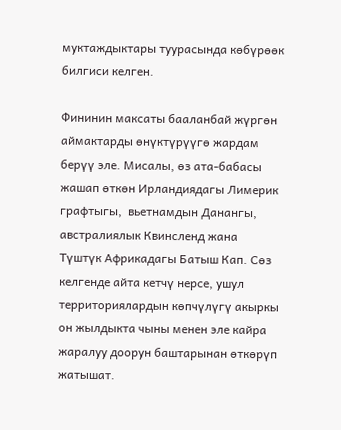муктаждыктары туурасында көбүрөөк билгиси келген.

Фининин максаты бааланбай жүргөн аймактарды өнүктүрүүгө жардам берүү эле. Мисалы, өз ата-бабасы жашап өткөн Ирландиядагы Лимерик графтыгы,  вьетнамдын Данангы, австралиялык Квинсленд жана Түштүк Африкадагы Батыш Кап. Сөз келгенде айта кетчү нерсе, ушул территориялардын көпчүлүгү акыркы он жылдыкта чыны менен эле кайра жаралуу доорун баштарынан өткөрүп жатышат.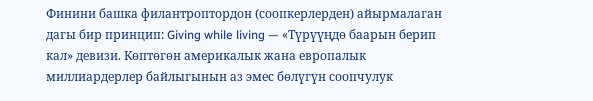Финини башка филантроптордон (соопкерлерден) айырмалаган дагы бир принцип: Giving while living — «Түрүүңдө баарын берип кал» девизи. Көптөгөн америкалык жана европалык миллиардерлер байлыгынын аз эмес бөлүгүн соопчулук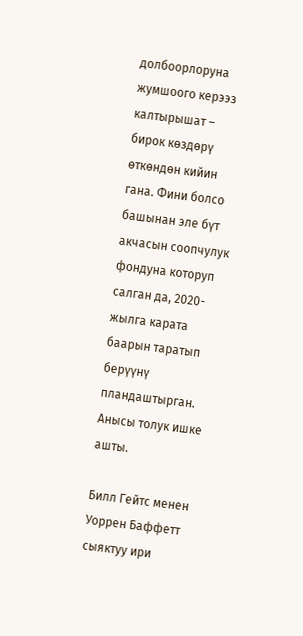долбоорлоруна жумшоого керээз калтырышат – бирок көздөрү өткөндөн кийин гана. Фини болсо башынан эле бүт акчасын соопчулук фондуна которуп салган да, 2020-жылга карата баарын таратып берүүнү пландаштырган. Анысы толук ишке ашты.

Билл Гейтс менен Уоррен Баффетт сыяктуу ири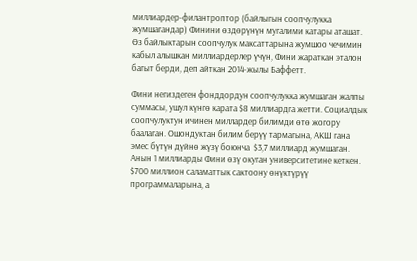миллиардер-филантроптор (байлыгын соопчулукка жумшагандар) Финини өздөрүнүн мугалими катары аташат. Өз байлыктарын соопчулук максаттарына жумшоо чечимин кабыл алышкан миллиардерлер үчүн, Фини жараткан эталон багыт берди, деп айткан 2014-жылы Баффетт.

Фини негиздеген фонддордун соопчулукка жумшаган жалпы суммасы, ушул күнгө карата $8 миллиардга жетти. Социалдык соопчулуктун ичинен миллардер билимди өтө жогору  баалаган. Ошондуктан билим берүү тармагына, АКШ гана эмес бүтүн дүйнө жүзү боюнча  $3,7 миллиард жумшаган. Анын 1 миллиарды Фини өзү окуган университетине кеткен. $700 миллион саламаттык сактоону өнүктүрүү программаларына, а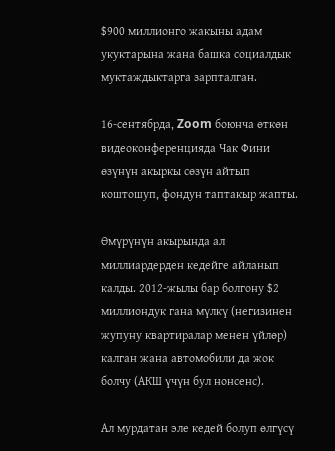$900 миллионго жакыны адам укуктарына жана башка социалдык муктаждыктарга зарпталган.

16-сентябрда, Zoom боюнча өткөн видеоконференцияда Чак Фини өзүнүн акыркы сөзүн айтып коштошуп, фондун таптакыр жапты.

Өмүрүнүн акырында ал миллиардерден кедейге айланып калды. 2012-жылы бар болгону $2 миллиондук гана мүлкү (негизинен жупуну квартиралар менен үйлөр) калган жана автомобили да жок болчу (АКШ үчүн бул нонсенс).

Ал мурдатан эле кедей болуп өлгүсү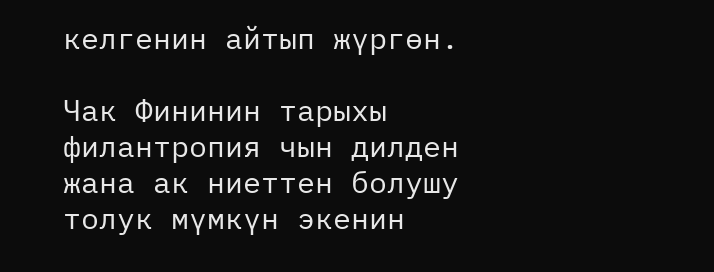келгенин айтып жүргөн.

Чак Фининин тарыхы филантропия чын дилден жана ак ниеттен болушу толук мүмкүн экенин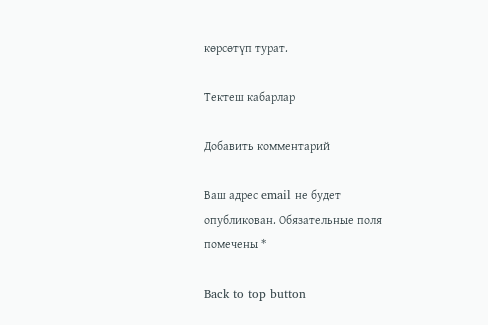көрсөтүп турат.

Тектеш кабарлар

Добавить комментарий

Ваш адрес email не будет опубликован. Обязательные поля помечены *

Back to top button